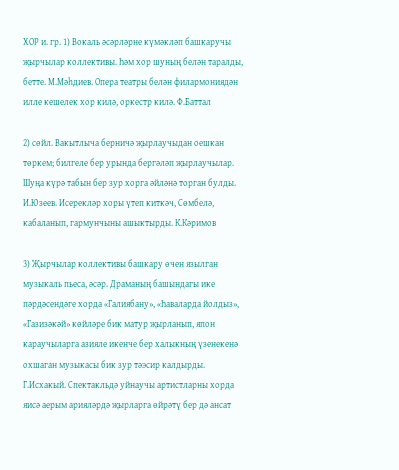ХОР и. гр. 1) Вокаль әсәрләрне күмәкләп башкаручы җырчылар коллективы. Һәм хор шуның белән таралды, бетте. М.Мәһдиев. Опера театры белән филармониядән илле кешелек хор килә, оркестр килә. Ф.Баттал

2) сөйл. Вакытлыча берничә җырлаучыдан оешкан төркем; билгеле бер урында бергәләп җырлаучылар. Шуңа күрә табын бер зур хорга әйләнә торган булды. И.Юзеев. Исерекләр хоры үтеп киткәч, Сөмбелә, кабаланып, гармунчыны ашыктырды. К.Кәримов

3) Җырчылар коллективы башкару өчен язылган музыкаль пьеса, әсәр. Драманың башындагы ике пәрдәсендәге хорда «Галиябану», «Һаваларда йолдыз», «Газизәкәй» көйләре бик матур җырланып, япон караучыларга азияле икенче бер халыкның үзенекенә охшаган музыкасы бик зур тәэсир калдырды. Г.Исхакый. Спектакльдә уйнаучы артистларны хорда яисә аерым арияләрдә җырларга өйрәтү бер дә ансат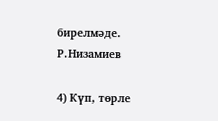бирелмәде. Р.Низамиев

4) Күп, төрле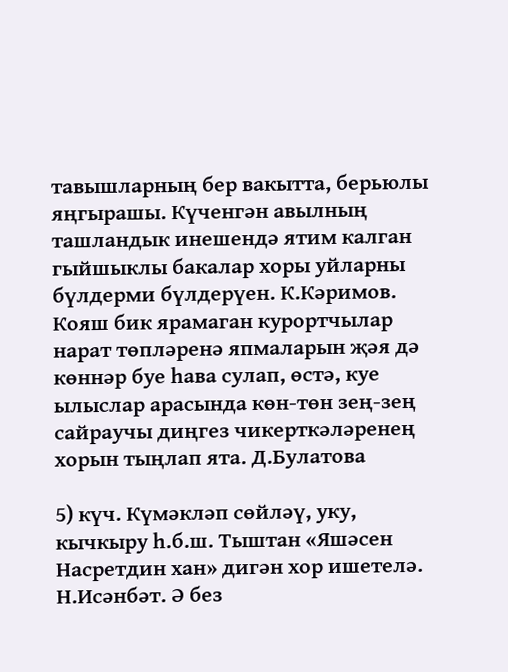тавышларның бер вакытта, берьюлы яңгырашы. Күченгән авылның ташландык инешендә ятим калган гыйшыклы бакалар хоры уйларны бүлдерми бүлдерүен. К.Кәримов. Кояш бик ярамаган курортчылар нарат төпләренә япмаларын җәя дә көннәр буе һава сулап, өстә, куе ылыслар арасында көн-төн зең-зең сайраучы диңгез чикерткәләренең хорын тыңлап ята. Д.Булатова

5) күч. Күмәкләп сөйләү, уку, кычкыру һ.б.ш. Тыштан «Яшәсен Насретдин хан» дигән хор ишетелә. Н.Исәнбәт. Ә без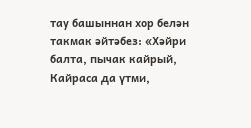тау башыннан хор белән такмак әйтәбез: «Хәйри балта, пычак кайрый, Кайраса да үтми,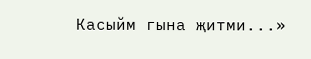Касыйм гына җитми...»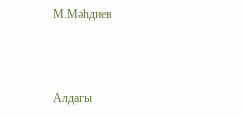М.Мәһдиев



Алдагы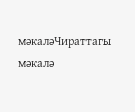мәкаләЧираттагы мәкалә